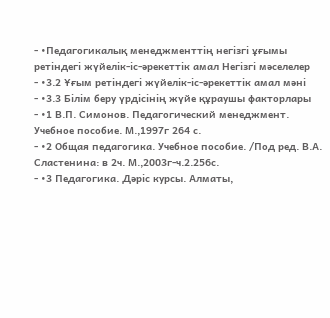- •Педагогикалық менеджменттің негізгі ұғымы ретіндегі жүйелік-іс-әрекеттік амал Негізгі мәселелер
- •3.2 Ұғым ретіндегі жүйелік-іс-әрекеттік амал мәні
- •3.3 Білім беру үрдісінің жүйе құраушы факторлары
- •1 В.П. Симонов. Педагогический менеджмент. Учебное пособие. М.,1997г 264 с.
- •2 Общая педагогика. Учебное пособие. /Под ред. В.А. Сластенина: в 2ч. М.,2003г-ч.2.256с.
- •3 Педагогика. Дәріс курсы. Алматы,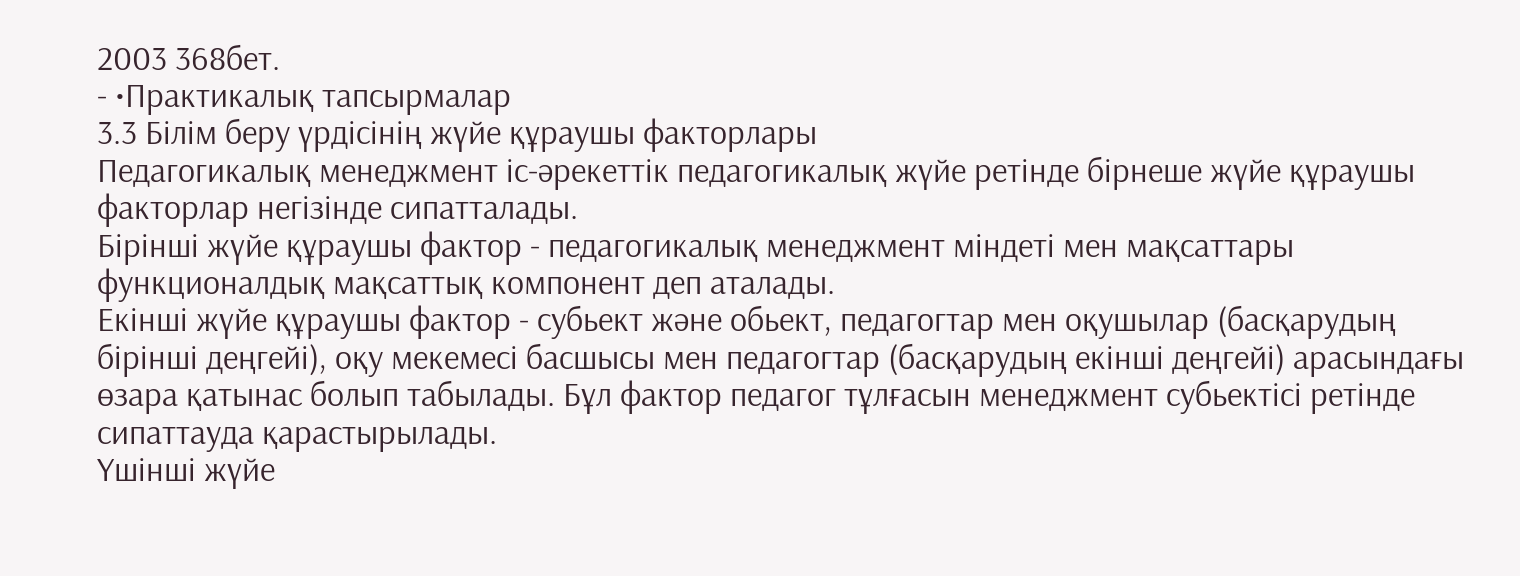2003 368бет.
- •Практикалық тапсырмалар
3.3 Білім беру үрдісінің жүйе құраушы факторлары
Педагогикалық менеджмент іс-әрекеттік педагогикалық жүйе ретінде бірнеше жүйе құраушы факторлар негізінде сипатталады.
Бірінші жүйе құраушы фактор - педагогикалық менеджмент міндеті мен мақсаттары функционалдық мақсаттық компонент деп аталады.
Екінші жүйе құраушы фактор - субьект және обьект, педагогтар мен оқушылар (басқарудың бірінші деңгейі), оқу мекемесі басшысы мен педагогтар (басқарудың екінші деңгейі) арасындағы өзара қатынас болып табылады. Бұл фактор педагог тұлғасын менеджмент субьектісі ретінде сипаттауда қарастырылады.
Үшінші жүйе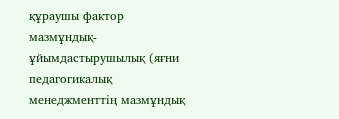құраушы фактор мазмұндық-ұйымдастырушылық (яғни педагогикалық менеджменттің мазмұндық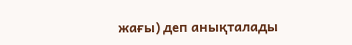жағы) деп анықталады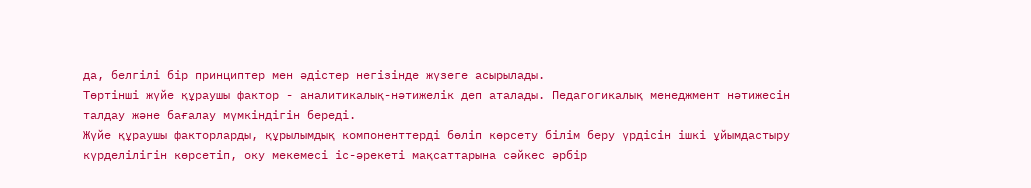да, белгілі бір принциптер мен әдістер негізінде жүзеге асырылады.
Төртінші жүйе құраушы фактор - аналитикалық-нәтижелік деп аталады. Педагогикалық менеджмент нәтижесін талдау және бағалау мүмкіндігін береді.
Жүйе құраушы факторларды, құрылымдық компоненттерді бөліп көрсету білім беру үрдісін ішкі ұйымдастыру күрделілігін көрсетіп, оку мекемесі іс-әрекеті мақсаттарына сәйкес әрбір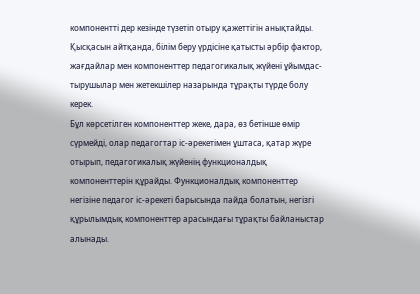компонентті дер кезінде түзетіп отыру қажеттігін анықтайды. Қысқасын айтқанда, білім беру үрдісіне қатысты әрбір фактор, жағдайлар мен компоненттер педагогикалық жүйені ұйымдас-тырушылар мен жетекшілер назарында тұрақты түрде болу керек.
Бұл көрсетілген компоненттер жеке, дара, өз бетінше өмір сүрмейді, олар педагогтар іс-әрекетімен ұштаса, қатар жүре отырып, педагогикалық жүйенің функционалдық компоненттерін құрайды. Функционалдық компоненттер негізіне педагог іс-әрекеті барысында пайда болатын, негізгі құрылымдық компоненттер арасындағы тұрақты байланыстар алынады.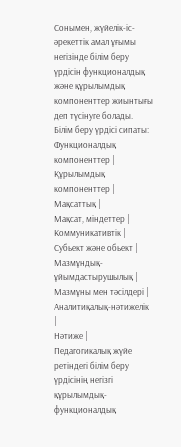Сонымен, жүйелік-іс-әрекеттік амал ұғымы негізінде білім беру үрдісін функционалдық және құрылымдық компоненттер жиынтығы деп түсінуге болады.
Білім беру үрдісі сипаты:
Функционалдық компоненттер |
Құрылымдық компоненттер |
Мақсаттық |
Мақсат, міндеттер |
Коммуникативтік |
Субьект және обьект |
Мазмұндық-ұйымдастырушылық |
Мазмұны мен тәсілдері |
Аналитиқалық-нәтижелік |
Нәтиже |
Педагогикалық жүйе ретіндегі білім беру үрдісінің негізгі құрылымдық-функционалдық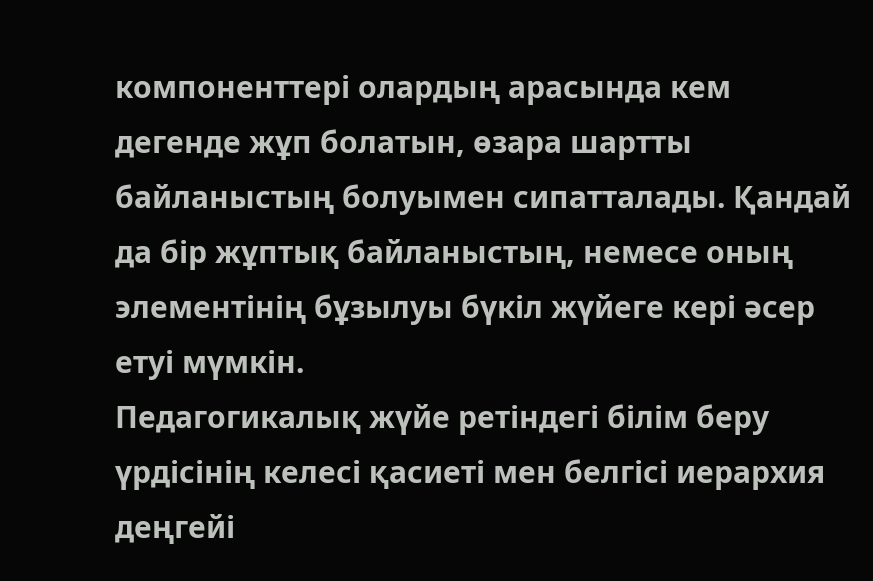компоненттері олардың арасында кем дегенде жұп болатын, өзара шартты байланыстың болуымен сипатталады. Қандай да бір жұптық байланыстың, немесе оның элементінің бұзылуы бүкіл жүйеге кері әсер етуі мүмкін.
Педагогикалық жүйе ретіндегі білім беру үрдісінің келесі қасиеті мен белгісі иерархия деңгейі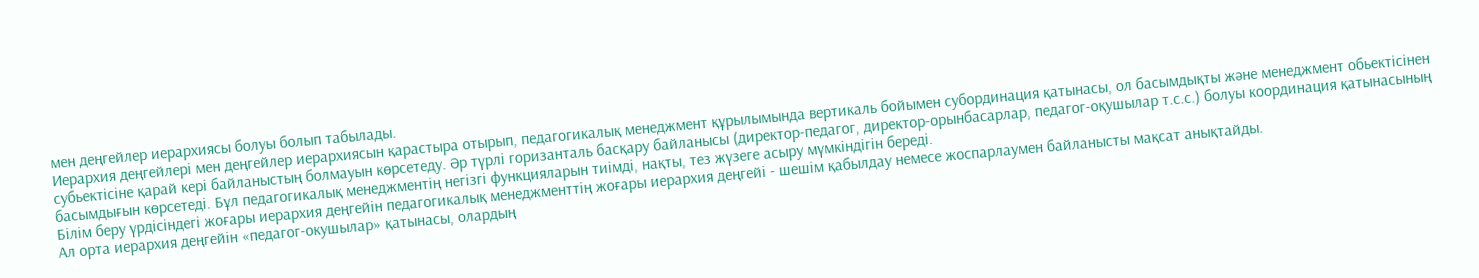мен деңгейлер иерархиясы болуы болып табылады.
Иерархия деңгейлері мен деңгейлер иерархиясын қарастыра отырып, педагогикалық менеджмент құрылымында вертикаль бойымен субординация қатынасы, ол басымдықты және менеджмент обьектісінен субьектісіне қарай кері байланыстың болмауын көрсетеду. Әр түрлі горизанталь басқару байланысы (директор-педагог, директор-орынбасарлар, педагог-оқушылар т.с.с.) болуы координация қатынасының басымдығын көрсетеді. Бұл педагогикалық менеджментің негізгі функцияларын тиімді, нақты, тез жүзеге асыру мүмкіндігін береді.
Білім беру үрдісіндегі жоғары иерархия деңгейін педагогикалық менеджменттің жоғары иерархия деңгейі - шешім қабылдау немесе жоспарлаумен байланысты мақсат анықтайды.
Ал орта иерархия деңгейін «педагог-окушылар» қатынасы, олардың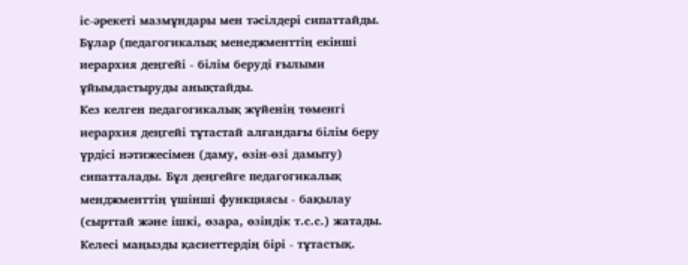іс-әрекеті мазмұндары мен тәсілдері сипаттайды. Бұлар (педагогикалық менеджменттің екінші иерархия деңгейі - білім беруді ғылыми ұйымдастыруды анықтайды.
Кез келген педагогикалық жүйенің төменгі иерархия деңгейі тұтастай алғандағы білім беру үрдісі нәтижесімен (даму, өзін-өзі дамыту) сипатталады. Бұл деңгейге педагогикалық менджменттің үшінші функциясы - бақылау (сырттай және ішкі, өзара, өзіндік т.с.с.) жатады.
Келесі маңызды қасиеттердің бірі - тұтастық.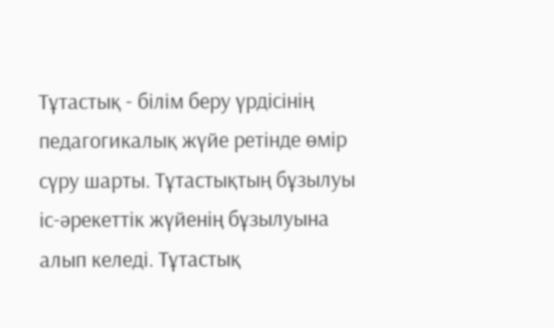Тұтастық - білім беру үрдісінің педагогикалық жүйе ретінде өмір сүру шарты. Тұтастықтың бұзылуы іс-әрекеттік жүйенің бұзылуына алып келеді. Тұтастық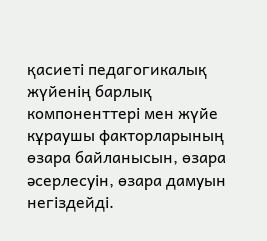қасиеті педагогикалық жүйенің барлық компоненттері мен жүйе кұраушы факторларының өзара байланысын, өзара әсерлесуін, өзара дамуын негіздейді.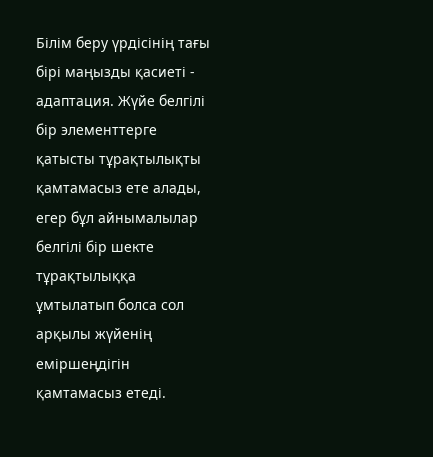Білім беру үрдісінің тағы бірі маңызды қасиеті - адаптация. Жүйе белгілі бір элементтерге қатысты тұрақтылықты қамтамасыз ете алады, егер бұл айнымалылар белгілі бір шекте тұрақтылыққа ұмтылатып болса сол арқылы жүйенің еміршеңдігін қамтамасыз етеді.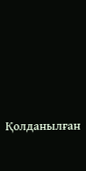Қолданылған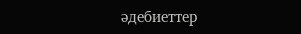әдебиеттер